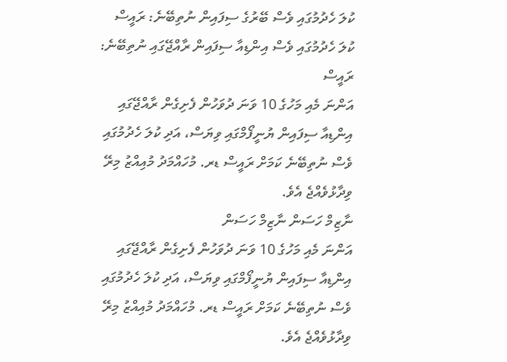ކުލަ ހެދުމުގައި ވެސް ބޭރުގެ ސިފައިން ނުތިބޭނެ: ރައީސް
ކުލަ ހެދުމުގައި ވެސް އިންޑިއާ ސިފައިން ރާއްޖޭގައި ނުތިބޭނެ: ރައީސް
އަންނަ މެއި މަހުގެ 10 ވަނަ ދުވަހުން ފެށިގެން ރާއްޖޭގައި އިންޑިއާ ސިފައިން ޔުނީފޯމްގައި ވިޔަސް، އަދި ކުލަ ހެދުމުގައި ވެސް ނުތިބޭނެ ކަމަށް ރައީސް ޑރ. މުހައްމަދު މުއިއްޒު މިރޭ ވިދާޅުވެއްޖެ އެވެ.
ނާޒިމް ހަސަން ނާޒިމް ހަސަން
އަންނަ މެއި މަހުގެ 10 ވަނަ ދުވަހުން ފެށިގެން ރާއްޖޭގައި އިންޑިއާ ސިފައިން ޔުނީފޯމްގައި ވިޔަސް، އަދި ކުލަ ހެދުމުގައި ވެސް ނުތިބޭނެ ކަމަށް ރައީސް ޑރ. މުހައްމަދު މުއިއްޒު މިރޭ ވިދާޅުވެއްޖެ އެވެ.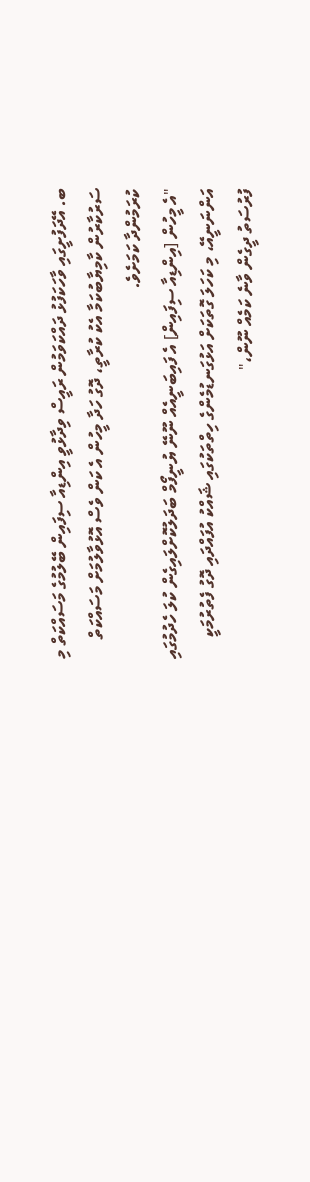ބ. އޭދަފުށީގައި ވާހަކަފުޅު ދައްކަވަމުން ރައީސް ވިދާޅުވީ އިންޑިއާ ސިފައިން ބޭލުމުގެ މަސައްކަތް މި ސަރުކާރުން ކާމިޔާބުކަމާ އެކު ކުރާތީ، ދޮގު ހަދާ މީހުން އެ ކަން ވެސް އޮޅުވާލުމަށް މަސައްކަތް ކުރަމުންދާ ކަމަށެވެ.
"އެ މީހުން [އިންޑިއާ ސިފައިން] އެ ފައިބަނީއެއް ނޫނޭ ޔުނީފޯމް ބަދަލުކޮށްލައިގެން ކުލަ ހެދުމުގައި އަންނަނީއޭ، މި ކަހަލަ ގޮތަކަށް އަޅުގަނޑުމެންގެ ހިތްތަކުގައި ޝައްކު އުފައްދައި ދޮގު ފެތުރުމަކީ ފުރުސަތު ދީގެން ވާނެ ކަމެއް ނޫން،"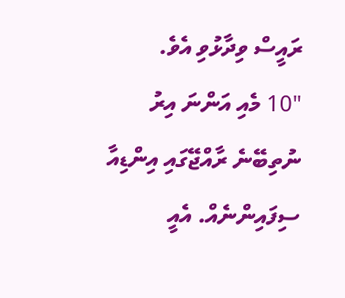ރައީސް ވިދާޅުވި އެވެ.
"10 މެއި އަންނަ އިރު ނުތިބޭނެ ރާއްޖޭގައި އިންޑިއާ ސިފައިންނެއް. އެއީ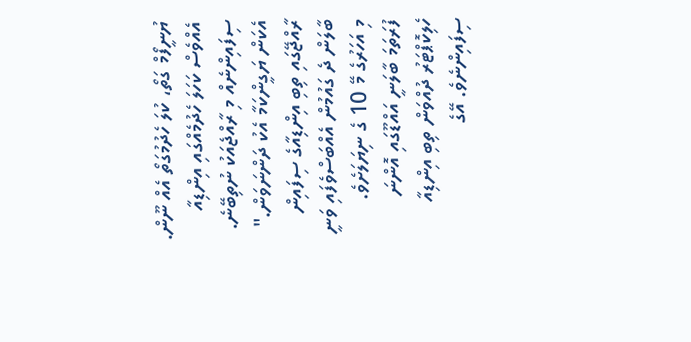ޔުނީފޯމް ގަތޯ، ކުލަ ހެދުމުގަތޯ އެއް ނޫން. އެއްވެސް ކަހަލަ ހެދުމެއްގައި އިންޑިއާ ސިފައިންނެއް މި ރާއްޖެއަކު ނުތިބޭނެ. އެކަން ޔަގީންކަމާ އެކު ދަންނަވަން."
ރާއްޖޭގައި ތިބި އިންޑިއާގެ ސިފައިން ބާލަން ދެ ގައުމުން އެއްބަސްވެފައި ވަނީ މި އަހަރުގެ މޭ 10 ގެ ނިޔަލަށެވެ. ފުރަތަމަ ބާލަނީ އައްޑޫގައި އޮންނަ ހެލިކޮޕްޓަރު ދުއްވަން ތިބި އިންޑިއާ ސިފައިންނެވެ. އޭގެ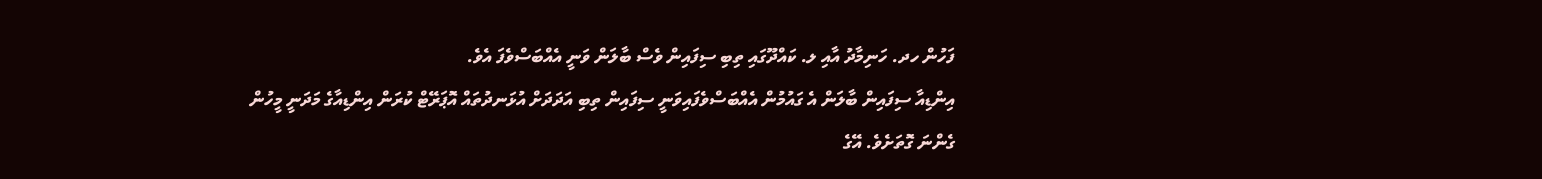ފަހުން ހދ. ހަނިމާދު އާއި ލ. ކައްދޫގައި ތިބި ސިފައިން ވެސް ބާލަން ވަނީ އެއްބަސްވެފަ އެވެ.
އިންޑިއާ ސިފައިން ބާލަން އެ ގައުމުން އެއްބަސްވެފައިވަނީ ސިފައިން ތިބި އަދަދަށް އުޅަނދުތައް އޮޕަރޭޓް ކުރަން އިންޑިއާގެ މަދަނީ މީހުން ގެންނަ ގޮތަށެވެ. އޭގެ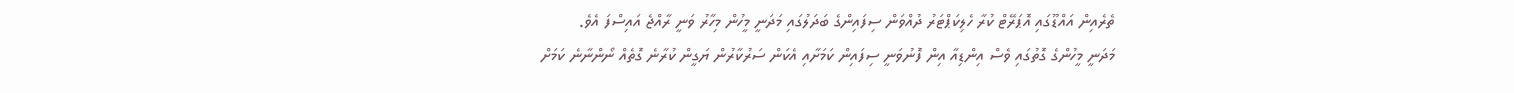ތެރެއިން އައްޑޫގައި އޮޕަރޭޓް ކުރާ ހެލިކަޕްޓަރު ދުއްވަން ސިފައިންގެ ބަދަލުގައި މަދަނީ މީހުން މިހާރު ވަނީ ރާއްޖެ އައިސްފަ އެވެ.
މަދަނީ މީހުންގެ ގޮތުގައި ވެސް އިންޑިއާ އިން ފޮނުވަނީ ސިފައިން ކަމަށާއި އެކަން ސަރުކާރުން ޔަގީން ކުރާނެ ގޮތެއް ނޯންނާނެ ކަމަށް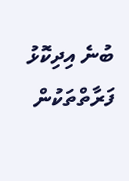ބުނެ އިދިކޮޅު ފަރާތްތަކުން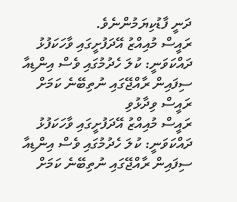ދަނީ ފާޑުކިޔަމުންނެވެ.
ރައީސް މުއިއްޒު އޭދަފުށީގައި ވާހަކަފުޅު ދައްކަވަނީ: ކުލަ ހެދުމުގައި ވެސް އިންޑިއާ ސިފައިން ރާއްޖޭގައި ނުތިބޭނެ ކަމަށް ރައީސް ވިދާޅުވި
ރައީސް މުއިއްޒު އޭދަފުށީގައި ވާހަކަފުޅު ދައްކަވަނީ: ކުލަ ހެދުމުގައި ވެސް އިންޑިއާ ސިފައިން ރާއްޖޭގައި ނުތިބޭނެ ކަމަށް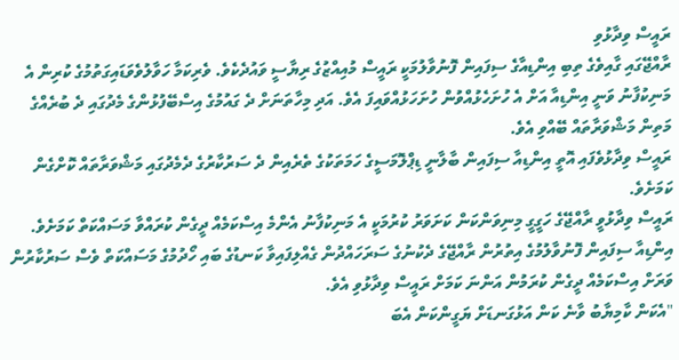ރައީސް ވިދާޅުވި
ރާއްޖޭގައި ގާއިވެގެ ތިބި އިންޑިއާގެ ސިފައިން ފޮނުވާލުމަކީ ރައީސް މުއިއްޒުގެ ރިޔާސީ ވައުދެކެވެ. ވެރިކަމާ ހަވާލުވެވަޑައިގަތުމުގެ ކުރިން އެ މަނިކުފާނު ވަނީ އިންޑިއާ އަށް އެ ހުށަހެޅުއްވުން ހުށަހަޅުއްވައިފަ އެވެ. އަދި މިހާތަނަށް ދެ ގައުމުގެ އިސްބޭފުޅުންގެ މެދުގައި ދެ ބުރެއްގެ މަތިން މަޝްވަރާތައް ބޭއްވި އެވެ.
ރައީސް ވިދާޅުވެފައި އޮތީ އިންޑިއާ ސިފައިން ބާލާނީ ޑިޕްލޮމަސީގެ ހަމަތަކުގެ ތެރެއިން ދެ ސަރުކާރުގެ ދެމެދުގައި މަޝްވަރާތައް ކޮށްގެން ކަމަށެވެ.
ރައީސް ވިދާޅުވީ ރާއްޖޭގެ ހަގީގީ މިނިވަންކަން ކަށަވަރު ކުރުމަކީ އެ މަނިކުފާނު އެންމެ އިސްކަމެއް ދީގެން ކުރައްވާ މަސައްކަތް ކަމަށެވެ. އިންޑިއާ ސިފައިން ފޮނުވާލުމުގެ އިތުރުން ރާއްޖޭގެ ދެކުނުގެ ސަރަހައްދުން ގެއްލިފައިވާ ކަނޑުގެ ބައި ހޯދުމުގެ މަސައްކަތް ވެސް ސަރުކާރުން ވަރަށް އިސްކަމެއް ދީގެން ކުރަމުން އަންނަ ކަމަށް ރައީސް ވިދާޅުވި އެވެ.
"އެކަން ކާމިޔާބު ވާނެ ކަން އަޅުގަނޑަށް ޔަގީންކަން އެބަ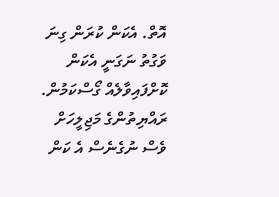އޮތް. އެކަން ކުރަން ގިނަ ވަގުތު ނަގަނީ އެކަން ކޮށްފައިވާލެއް ގޯސްކަމުން. ރައްޔިތުންގެ މަޖިލީހަށް ވެސް ނުގެނެސް އެ ކަން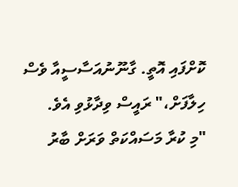ކޮށްފައި އޮތީ. ގާނޫނުއަސާސީއާ ވެސް ހިލާފަށް،" ރައީސް ވިދާޅުވި އެވެ.
"މި ކުރާ މަސައްކަތް ވަރަށް ބާރު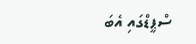ސްޕީޑްގައި އެބަ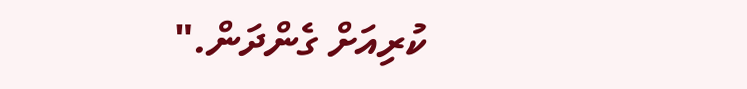ކުރިއަށް ގެންދަން."